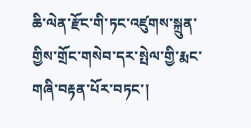ཆི་ལེན་རྫོང་གི་ཏང་འཛུགས་སྐྲུན་གྱིས་གྲོང་གསེབ་དར་སྤེལ་གྱི་རྨང་གཞི་བརྟན་པོར་བཏང་།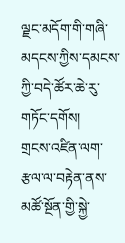ལྗང་མདོག་གི་གཞི་མདངས་ཀྱིས་དམངས་ཀྱི་བདེ་ཚོར་ཆེ་རུ་གཏོང་དགོས།
གྲངས་འཛིན་ལག་རྩལ་ལ་བརྟེན་ནས་མཚོ་སྔོན་གྱི་སྐྱེ་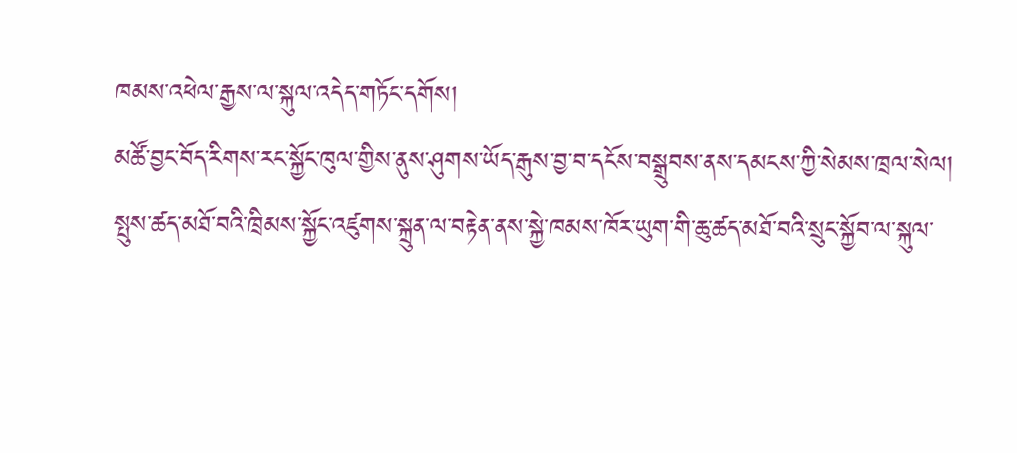ཁམས་འཕེལ་རྒྱས་ལ་སྐུལ་འདེད་གཏོང་དགོས།
མཚོ་བྱང་བོད་རིགས་རང་སྐྱོང་ཁུལ་གྱིས་ནུས་ཤུགས་ཡོད་རྒུས་བྱ་བ་དངོས་བསྒྲུབས་ནས་དམངས་ཀྱི་སེམས་ཁྲལ་སེལ།
སྤུས་ཚད་མཐོ་བའི་ཁྲིམས་སྐྱོང་འཛུགས་སྐྲུན་ལ་བརྟེན་ནས་སྐྱེ་ཁམས་ཁོར་ཡུག་གི་ཆུ་ཚད་མཐོ་བའི་སྲུང་སྐྱོབ་ལ་སྐུལ་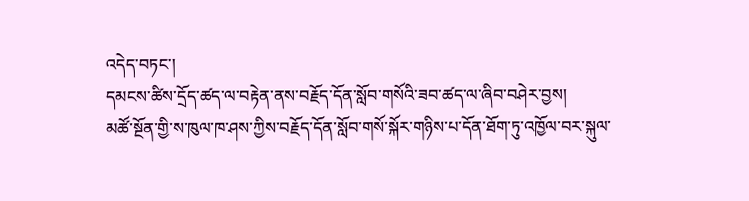འདེད་བཏང་།
དམངས་ཚིས་དྲོད་ཚད་ལ་བརྟེན་ནས་བརྗོད་དོན་སློབ་གསོའི་ཟབ་ཚད་ལ་ཞིབ་བཤེར་བྱས།
མཚོ་སྔོན་གྱི་ས་ཁུལ་ཁ་ཤས་ཀྱིས་བརྗོད་དོན་སློབ་གསོ་སྐོར་གཉིས་པ་དོན་ཐོག་ཏུ་འཁྱོལ་བར་སྐུལ་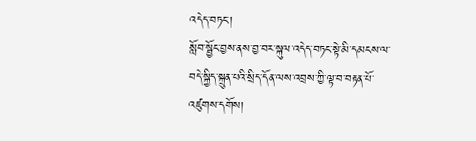འདེད་བཏང་།
སློབ་སྦྱོང་བྱས་ནས་བྱ་བར་སྐུལ་འདེད་བཏང་སྟེ་མི་དམངས་ལ་བདེ་སྐྱིད་སྐྲུན་པའི་སྲིད་དོན་ལས་འབྲས་ཀྱི་ལྟ་བ་བརྟན་པོ་འཛུགས་དགོས།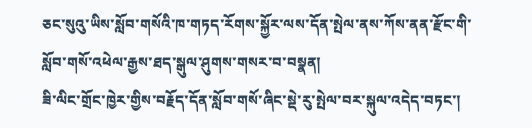ཅང་སུའུ་ཡིས་སློབ་གསོའི་ཁ་གཏད་རོགས་སྐྱོར་ལས་དོན་སྤེལ་ནས་ཀོས་ནན་རྫོང་གི་སློབ་གསོ་འཕེལ་རྒྱས་ཐད་སྒུལ་ཤུགས་གསར་བ་བསྣན།
ཟི་ལིང་གྲོང་ཁྱེར་གྱིས་བརྗོད་དོན་སློབ་གསོ་ཞིང་སྡེ་རུ་སྤེལ་བར་སྐུལ་འདེད་བཏང་།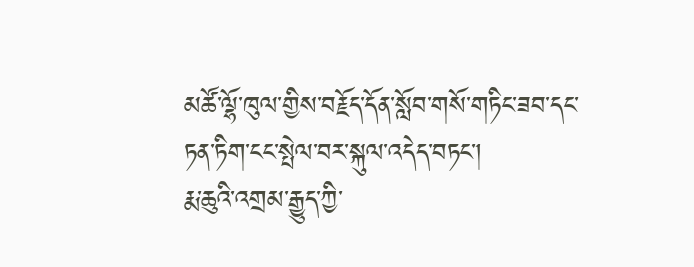མཚོ་ལྷོ་ཁུལ་གྱིས་བརྗོད་དོན་སློབ་གསོ་གཏིང་ཟབ་དང་ཏན་ཏིག་ངང་སྤེལ་བར་སྐུལ་འདེད་བཏང་།
རྨ་ཆུའི་འགྲམ་རྒྱུད་ཀྱི་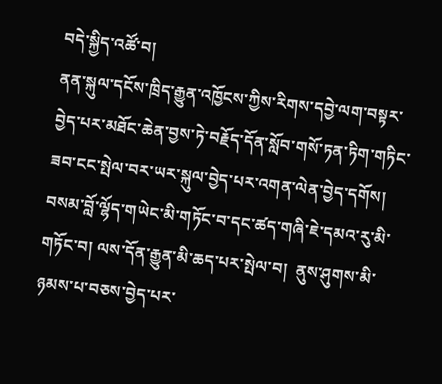བདེ་སྐྱིད་འཚོ་བ།
ནན་སྐུལ་དངོས་ཁྲིད་རྒྱུན་འཁྱོངས་ཀྱིས་རིགས་དབྱེ་ལག་བསྟར་བྱེད་པར་མཐོང་ཆེན་བྱས་ཏེ་བརྗོད་དོན་སློབ་གསོ་ཏན་ཏིག་གཏིང་ཟབ་ངང་སྤེལ་བར་ཡར་སྐུལ་བྱེད་པར་འགན་ལེན་བྱེད་དགོས།
བསམ་བློ་ལྷོད་གཡེང་མི་གཏོང་བ་དང་ཚད་གཞི་ཇེ་དམའ་རུ་མི་གཏོང་བ། ལས་དོན་རྒྱུན་མི་ཆད་པར་སྤེལ་བ།  ནུས་ཤུགས་མི་ཉམས་པ་བཅས་བྱེད་པར་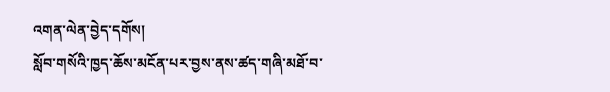འགན་ལེན་བྱེད་དགོས།
སློབ་གསོའི་ཁྱད་ཆོས་མངོན་པར་བྱས་ནས་ཚད་གཞི་མཐོ་བ་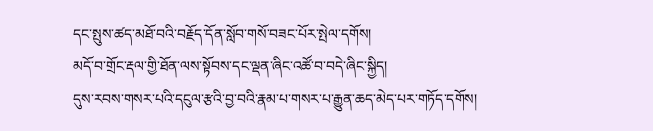དང་སྤུས་ཚད་མཐོ་བའི་བརྗོད་དོན་སློབ་གསོ་བཟང་པོར་སྤེལ་དགོས།
མདོ་བ་གྲོང་རྡལ་གྱི་ཐོན་ལས་སྟོབས་དང་ལྡན་ཞིང་འཚོ་བ་བདེ་ཞིང་སྐྱིད།
དུས་རབས་གསར་པའི་དངུལ་རྩའི་བྱ་བའི་རྣམ་པ་གསར་པ་རྒྱུན་ཆད་མེད་པར་གཏོད་དགོས།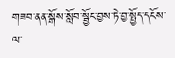གཟབ་ནན་སྒོས་སློབ་སྦྱོང་བྱས་ཏེ་བྱ་སྤྱོད་དངོས་ལ་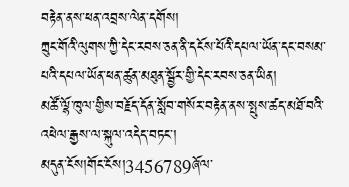བརྟེན་ནས་ཕན་འབྲས་ལེན་དགོས།
ཀྲུང་གོའི་ལུགས་ཀྱི་དེང་རབས་ཅན་ནི་དངོས་པོའི་དཔལ་ཡོན་དང་བསམ་པའི་དཔལ་ཡོན་ཕན་ཚུན་མཐུན་སྦྱོར་གྱི་དེང་རབས་ཅན་ཡིན།
མཚོ་ལྷོ་ཁུལ་གྱིས་བརྗོད་དོན་སློབ་གསོར་བརྟེན་ནས་སྤུས་ཚད་མཐོ་བའི་འཕེལ་རྒྱས་ལ་སྐུལ་འདེད་བཏང་།
མདུན་ངོས།གོང་ངོས།3456789ཞོལ་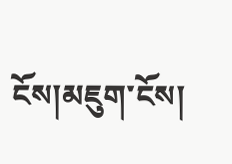ངོས།མཇུག་ངོས།